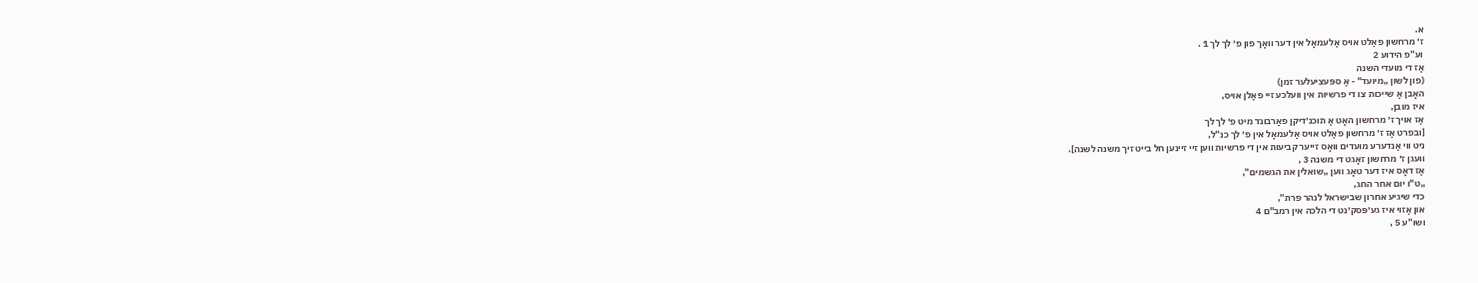א.
ז׳ מרחשון פאַלט אויס אַלעמאָל אין דער וואָך פון פ׳ לך לך 1 .
וע”פ הידוע 2
אַז די מועדי השנה
(פון לשון „מיועד" - אַ ספּעציעלער זמן)
האָבן אַ שייכות צו די פרשיות אין וועלכע זיי פאַלן אויס,
איז מובן,
אַז אויך ז׳ מרחשון האָט אַ תוכנ׳דיקן פאַרבונד מיט פ׳ לך לך
[ובפרט אַז ז׳ מרחשון פאַלט אויס אַלעמאָל אין פ׳ לך כנ”ל,
ניט ווי אַנדערע מועדים וואָס זייער קביעות אין די פרשיות ווען זיי זיינען חל בייט זיך משנה לשנה].
וועגן ז׳ מרחשון זאָגט די משנה 3 ,
אַז דאָס איז דער טאָג ווען „שואלין את הגשמים”,
„ט"ו יום אחר החג,
כדי שיגיע אחרון שבישראל לנהר פרת”,
און אַזוי איז גע׳פּסק׳נט די הלכה אין רמב"ם 4
ושו”ע 5 ,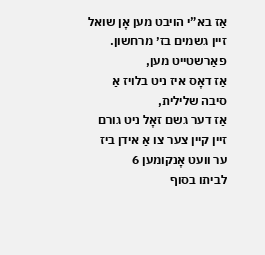אַז בא”י הויבט מען אָן שואל זיין גשמים בז׳ מרחשון.
פאַרשטייט מען,
אַז דאָס איז ניט בלויז אַ סיבה שלילית,
אַז דער גשם זאָל ניט גורם זיין קיין צער צו אַ אידן ביז ער וועט אָנקומען 6
לביתו בסוף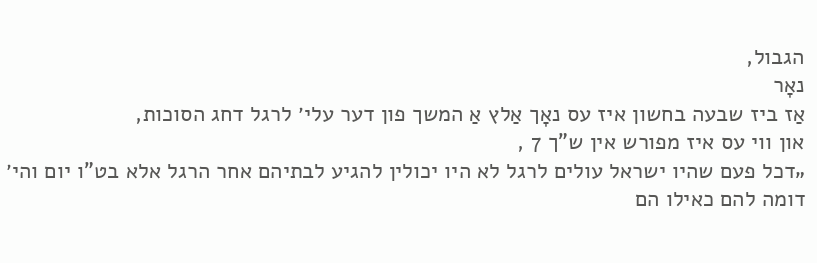הגבול,
נאָר
אַז ביז שבעה בחשון איז עס נאָך אַלץ אַ המשך פון דער עלי׳ לרגל דחג הסוכות,
און ווי עס איז מפורש אין ש”ך 7 ,
„דכל פעם שהיו ישראל עולים לרגל לא היו יכולין להגיע לבתיהם אחר הרגל אלא בט”ו יום והי׳ דומה להם כאילו הם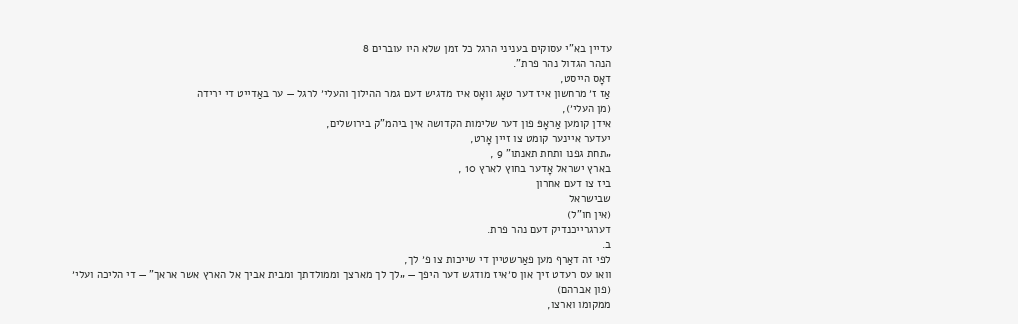עדיין בא"י עסוקים בעניני הרגל כל זמן שלא היו עוברים 8
הנהר הגדול נהר פרת”.
דאָס הייסט,
אַז ז׳ מרחשון איז דער טאָג וואָס איז מדגיש דעם גמר ההילוך והעלי׳ לרגל — ער באַדייט די ירידה
(מן העלי׳),
אידן קומען אַראָפּ פון דער שלימות הקדושה אין ביהמ”ק בירושלים,
יעדער איינער קומט צו זיין אָרט,
„תחת גפנו ותחת תאנתו" 9 ,
בארץ ישראל אָדער בחוץ לארץ 10 ,
ביז צו דעם אחרון
שבישראל
(אין חו”ל)
דערגרייכנדיק דעם נהר פרת.
ב.
לפי זה דאַרף מען פאַרשטיין די שייכות צו פ׳ לך,
וואו עס רעדט זיך און ס׳איז מודגש דער היפך — „לך לך מארצך וממולדתך ומבית אביך אל הארץ אשר אראך” — די הליכה ועלי׳
(פון אברהם)
ממקומו וארצו,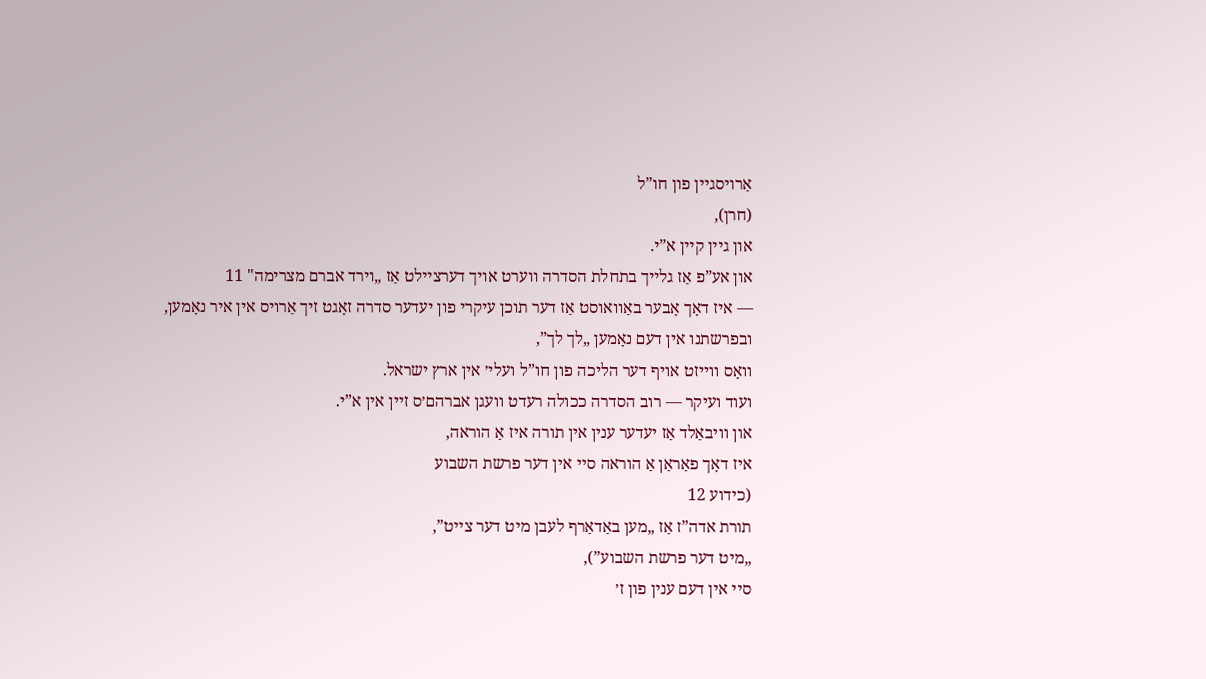אַרויסגיין פון חו”ל
(חרן),
און גיין קיין א”י.
און אע”פ אַז גלייך בתחלת הסדרה ווערט אויך דערציילט אַז „וירד אברם מצרימה" 11
— איז דאָך אָבער באַוואוסט אַז דער תוכן עיקרי פון יעדער סדרה זאָגט זיך אַרויס אין איר נאָמען,
ובפרשתנו אין דעם נאָמען „לך לך”,
וואָס ווייזט אויף דער הליכה פון חו”ל ועלי׳ אין ארץ ישראל.
ועוד ועיקר — רוב הסדרה ככולה רעדט וועגן אברהם׳ס זיין אין א”י.
און וויבאַלד אַז יעדער ענין אין תורה איז אַ הוראה,
איז דאָך פאַראַן אַ הוראה סיי אין דער פרשת השבוע
(כידוע 12
תורת אדה”ז אַז „מען באַדאַרף לעבן מיט דער צייט”,
„מיט דער פרשת השבוע”),
סיי אין דעם ענין פון ז׳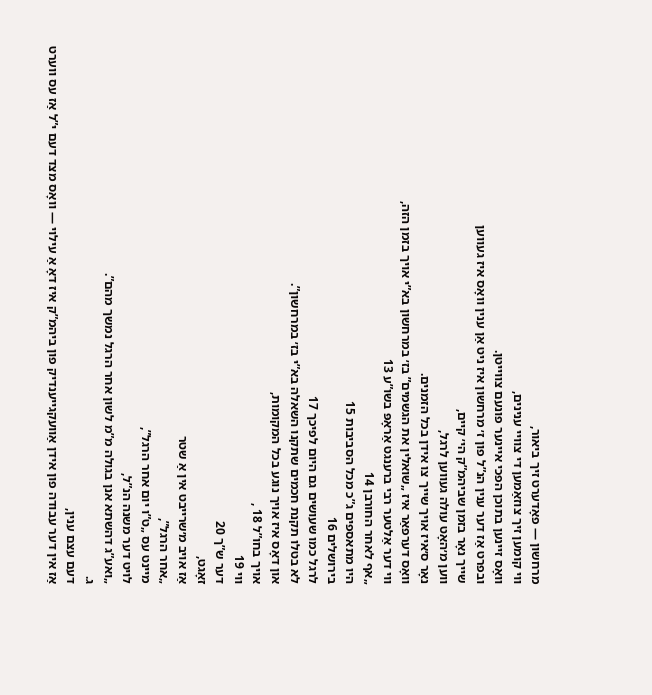מרחשון — פאָדערט זיך ביאור,
ווי קומען זיך צוזאַמען די צוויי ענינים,
וואָס זיינען בתוכן הפכי איינער פונעם צווייטן.
ובפרט אַז דער ענין הנ”ל פון ז׳ מרחשון איז ניט אַן ענין וואָס איז געווען
שייך נאָר בזמן שביהמ”ק הי׳ קיים,
ווען מ׳האָט עולה געווען לרגל,
נאָר ס׳איז אויך שייך צו אידן בכל הזמנים.
וואָס דערפאַר איז „שואלין את הגשמים” בז׳ במרחשון בא”י אויך בזמן הזה,
ווי דער אַלטער רבי ברענגט אַראָפּ בשו”ע 13
„אף לאחר החורבן 14
היו מתאספים ג”כ מכל הסביבות 15
בירושלים 16
לרגל כמו שעושים גם היום לפיכך 17
לא בטלו תקנת חכמים שתקנו השאלה בא”י בז׳ במרחשון”.
און דאָס איז אויך נוגע בכל המקומות,
אויך בחו”ל 18 ,
ווי 19
דער ש”ך 20
זאָגט,
אַז אויב מ׳שרייבט אין אַ שטר
„אחר הרגל”,
מיינט עס „ט”ו יום אחר הרגל”,
לויט דער משנה הנ”ל,
„ואע”ג דהשתא אנן בגולה מ”מ לשון אחר הרגל נמשך מהם”.
ג.
דעם עצם ענין,
אַז אין דער עבודה פון אידן אַוועקגייענדיק פון ביהמ”ק איז דאָ אַ עילוי — וואָס מצד דעם י”ל אַז עס ווערט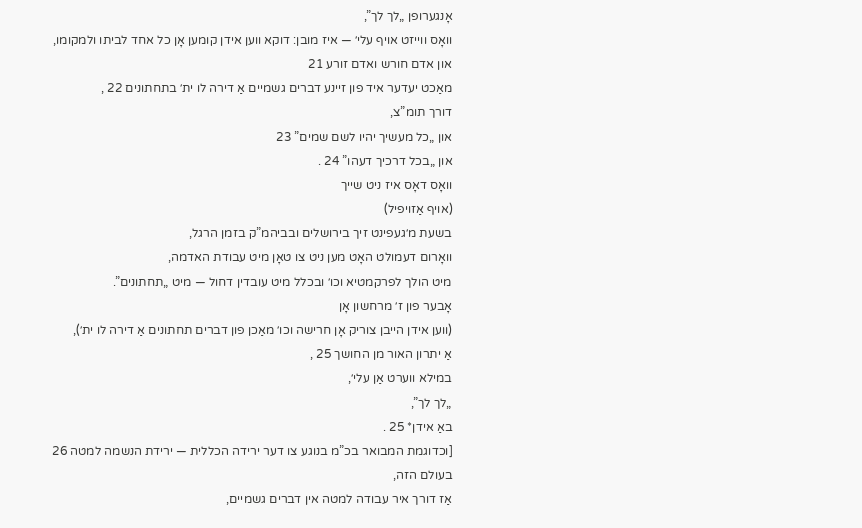אָנגערופן „לך לך”,
וואָס ווייזט אויף עלי׳ — איז מובן: דוקא ווען אידן קומען אָן כל אחד לביתו ולמקומו,
און אדם חורש ואדם זורע 21
מאַכט יעדער איד פון זיינע דברים גשמיים אַ דירה לו ית׳ בתחתונים 22 ,
דורך תומ”צ,
און „כל מעשיך יהיו לשם שמים” 23
און „בכל דרכיך דעהו” 24 .
וואָס דאָס איז ניט שייך
(אויף אַזויפיל)
בשעת מ׳געפינט זיך בירושלים ובביהמ”ק בזמן הרגל,
וואָרום דעמולט האָט מען ניט צו טאָן מיט עבודת האדמה,
מיט הולך לפרקמטיא וכו׳ ובכלל מיט עובדין דחול — מיט „תחתונים”.
אָבער פון ז׳ מרחשון אָן
(ווען אידן הייבן צוריק אָן חרישה וכו׳ מאַכן פון דברים תחתונים אַ דירה לו ית׳),
אַ יתרון האור מן החושך 25 ,
במילא ווערט אַן עלי׳,
„לך לך”,
באַ אידן* 25 .
[וכדוגמת המבואר בכ”מ בנוגע צו דער ירידה הכללית — ירידת הנשמה למטה 26
בעולם הזה,
אַז דורך איר עבודה למטה אין דברים גשמיים,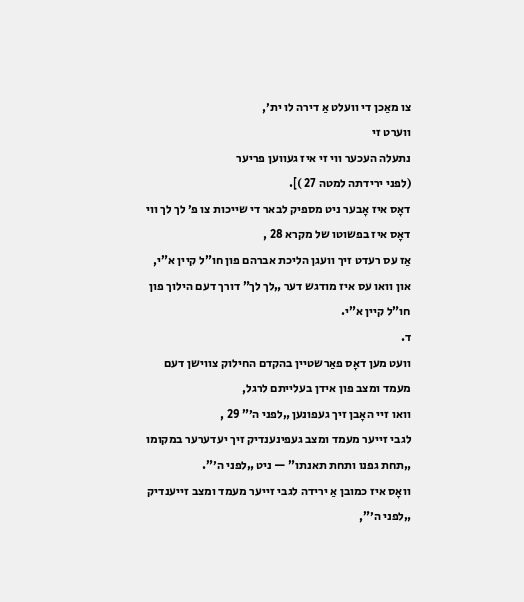צו מאַכן די וועלט אַ דירה לו ית׳,
ווערט זי
נתעלה העכער ווי זי איז געווען פריער
(לפני ירידתה למטה 27 )].
דאָס איז אָבער ניט מספיק לבאר די שייכות צו פ׳ לך לך ווי דאָס איז בפשוטו של מקרא 28 ,
אַז עס רעדט זיך וועגן הליכת אברהם פון חו”ל קיין א”י,
און וואו עס איז מודגש דער „לך לך” דורך דעם הילוך פון חו”ל קיין א”י.
ד.
וועט מען דאָס פאַרשטיין בהקדם החילוק צווישן דעם מעמד ומצב פון אידן בעלייתם לרגל,
וואו זיי האָבן זיך געפונען „לפני ה׳” 29 ,
לגבי זייער מעמד ומצב געפינענדיק זיך יעדערער במקומו „תחת גפנו ותחת תאנתו” — ניט „לפני ה׳”.
וואָס איז כמובן אַ ירידה לגבי זייער מעמד ומצב זייענדיק „לפני ה׳”,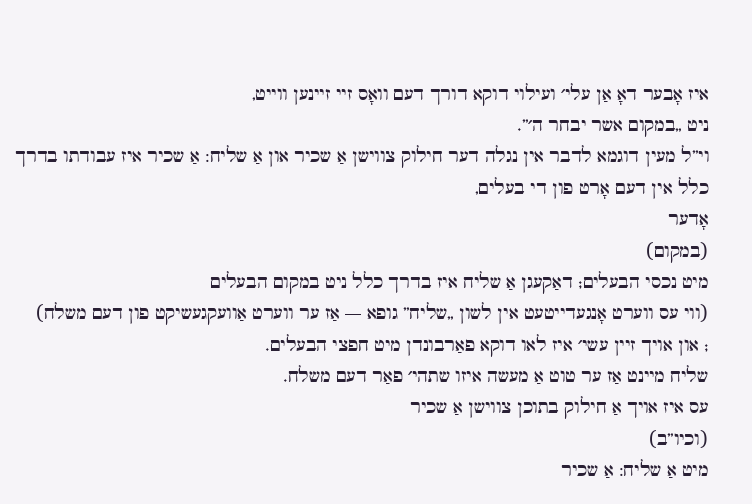איז אָבער דאָ אַן עלי׳ ועילוי דוקא דורך דעם וואָס זיי זיינען ווייט,
ניט „במקום אשר יבחר ה׳”.
וי”ל מעין דוגמא לדבר אין נגלה דער חילוק צווישן אַ שכיר און אַ שליח: אַ שכיר איז עבודתו בדרך כלל אין דעם אָרט פון די בעלים,
אָדער
(במקום)
מיט נכסי הבעלים; דאַקעגן אַ שליח איז בדרך כלל ניט במקום הבעלים
(ווי עס ווערט אָנגעדייטעט אין לשון „שליח” גופא — אַז ער ווערט אַוועקגעשיקט פון דעם משלח)
; און אויך זיין עשי׳ איז לאו דוקא פאַרבונדן מיט חפצי הבעלים.
שליח מיינט אַז ער טוט אַ מעשה איזו שתהי׳ פאַר דעם משלח.
עס איז אויך אַ חילוק בתוכן צווישן אַ שכיר
(וכיו”ב)
מיט אַ שליח: אַ שכיר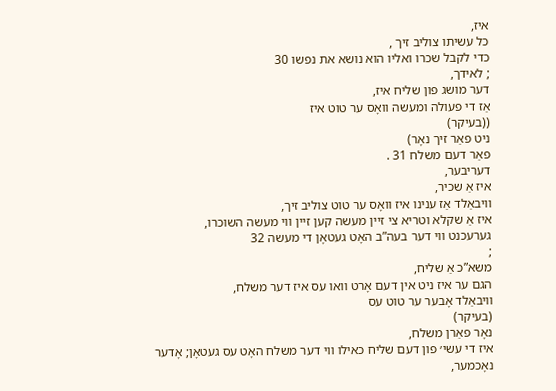איז,
כל עשיתו צוליב זיך ,
כדי לקבל שכרו ואליו הוא נושא את נפשו 30
; לאידך,
דער מושג פון שליח איז,
אַז די פעולה ומעשה וואָס ער טוט איז
((בעיקר)
ניט פאַר זיך נאָר)
פאַר דעם משלח 31 .
דעריבער,
איז אַ שכיר,
וויבאַלד אַז ענינו איז וואָס ער טוט צוליב זיך,
איז אַ שקלא וטריא צי זיין מעשה קען זיין ווי מעשה השוכרו,
גערעכנט ווי דער בעה”ב האָט געטאָן די מעשה 32
;
משא”כ אַ שליח,
הגם ער איז ניט אין דעם אָרט וואו עס איז דער משלח,
וויבאַלד אָבער ער טוט עס
(בעיקר)
נאָר פאַרן משלח,
איז די עשי׳ פון דעם שליח כאילו ווי דער משלח האָט עס געטאָן; אָדער נאָכמער,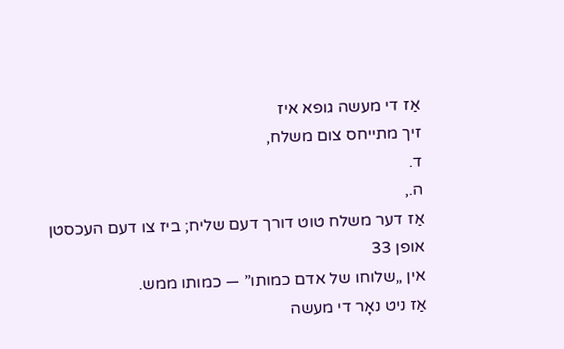אַז די מעשה גופא איז
זיך מתייחס צום משלח,
ד.
ה.,
אַז דער משלח טוט דורך דעם שליח; ביז צו דעם העכסטן אופן 33
אין „שלוחו של אדם כמותו” — כמותו ממש.
אַז ניט נאָר די מעשה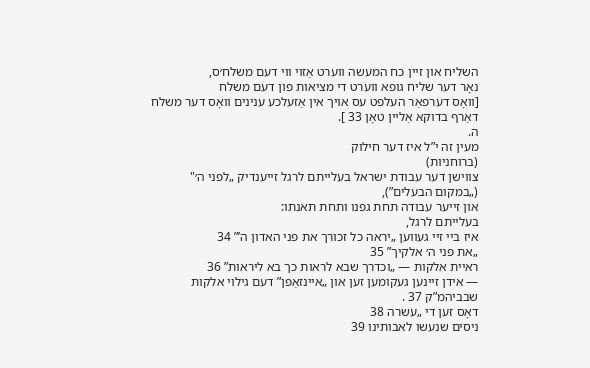השליח און זיין כח המעשה ווערט אַזוי ווי דעם משלח׳ס,
נאָר דער שליח גופא ווערט די מציאות פון דעם משלח
[וואָס דערפאַר העלפט עס אויך אין אַזעלכע ענינים וואָס דער משלח דאַרף בדוקא אַליין טאָן 33 ].
ה.
מעין זה י”ל איז דער חילוק
(ברוחניות)
צווישן דער עבודת ישראל בעלייתם לרגל זייענדיק „לפני ה׳"
(„במקום הבעלים”),
און זייער עבודה תחת גפנו ותחת תאנתו:
בעלייתם לרגל,
איז ביי זיי געווען „יראה כל זכורך את פני האדון ה’” 34
„את פני ה׳ אלקיך” 35
ראיית אלקות — „וכדרך שבא לראות כך בא ליראות” 36
— אידן זיינען געקומען זען און „איינזאַפן” דעם גילוי אלקות שבביהמ”ק 37 .
דאָס זען די „עשרה 38
ניסים שנעשו לאבותינו 39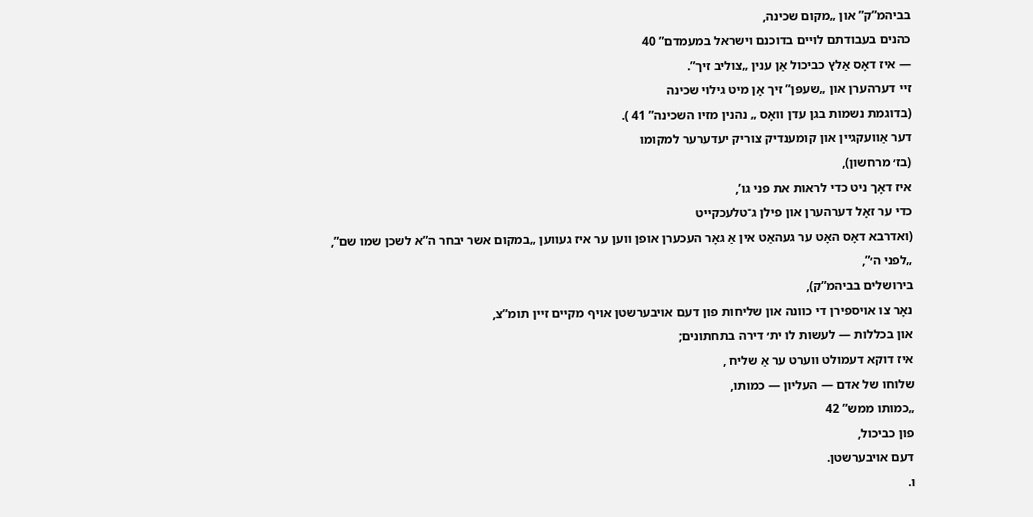בביהמ”ק” און „מקום שכינה,
כהנים בעבודתם לויים בדוכנם וישראל במעמדם” 40
— איז דאָס אַלץ כביכול אַן ענין „צוליב זיך”.
זיי דערהערן און „שעפּן” זיך אָן מיט גילוי שכינה
(בדוגמת נשמות בגן עדן וואָס „ נהנין מזיו השכינה” 41 ).
דער אַוועקגיין און קומענדיק צוריק יעדערער למקומו
(בז׳ מרחשון),
איז דאָך ניט כדי לראות את פני גו’,
כדי ער זאָל דערהערן און פילן ג־טלעכקייט
(ואדרבא דאָס האָט ער געהאַט אין אַ גאָר העכערן אופן ווען ער איז געווען „במקום אשר יבחר ה”א לשכן שמו שם”,
„לפני ה׳”,
בירושלים בביהמ”ק),
נאָר צו אויספירן די כוונה און שליחות פון דעם אויבערשטן אויף מקיים זיין תומ”צ,
און בכללות — לעשות לו ית׳ דירה בתחתונים;
איז דוקא דעמולט ווערט ער אַ שליח ,
שלוחו של אדם — העליון — כמותו,
„כמותו ממש” 42
פון כביכול,
דעם אויבערשטן.
ו.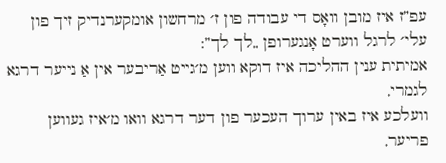עפ”ז איז מובן וואָס די עבודה פון ז׳ מרחשון אומקערנדיק זיך פון עלי׳ לרגל ווערט אָנגערופן „לך לך”:
אמיתית ענין ההליכה איז דוקא ווען מ׳גייט אַריבער אין אַ נייער דרגא לגמרי,
וועלכע איז באין ערוך העכער פון דער דרגא וואו מ׳איז געווען פריער,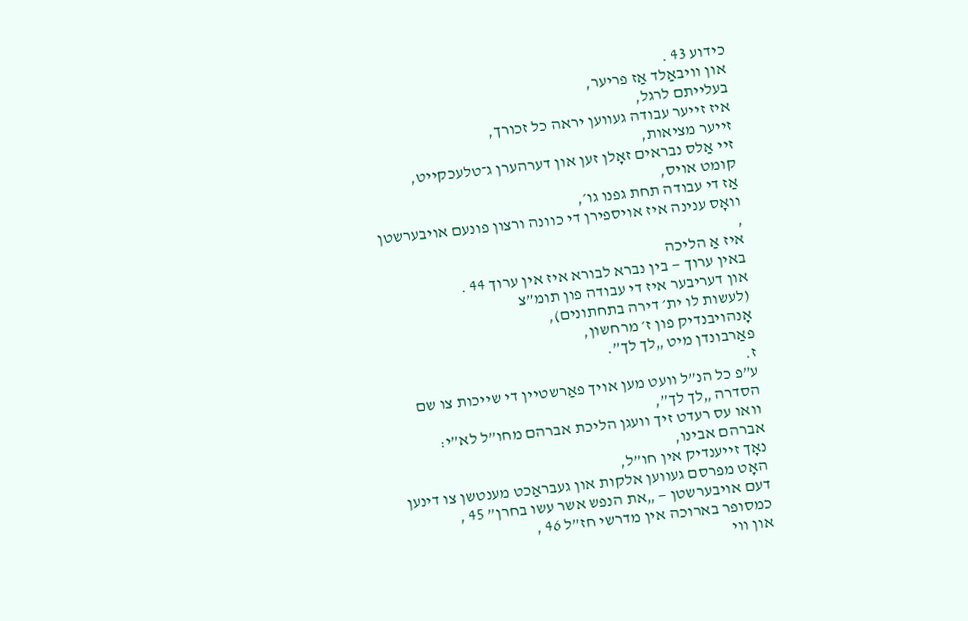כידוע 43 .
און וויבאַלד אַז פריער,
בעלייתם לרגל,
איז זייער עבודה געווען יראה כל זכורך,
זייער מציאות,
זיי אַלס נבראים זאָלן זען און דערהערן ג־טלעכקייט,
קומט אויס,
אַז די עבודה תחת גפנו גו׳,
וואָס ענינה איז אויספירן די כוונה ורצון פונעם אויבערשטן ,
איז אַ הליכה
באין ערוך — בין נברא לבורא איז אין ערוך 44 .
און דעריבער איז די עבודה פון תומ”צ
(לעשות לו ית׳ דירה בתחתונים),
אָנהויבנדיק פון ז׳ מרחשון,
פאַרבונדן מיט „לך לך”.
ז.
ע”פ כל הנ”ל וועט מען אויך פאַרשטיין די שייכות צו שם הסדרה „לך לך”,
וואו עס רעדט זיך וועגן הליכת אברהם מחו”ל לא”י:
אברהם אבינו,
נאָך זייענדיק אין חו”ל,
האָט מפרסם געווען אלקות און געבראַכט מענטשן צו דינען דעם אויבערשטן — „את הנפש אשר עשו בחרן” 45 ,
כמסופר בארוכה אין מדרשי חז”ל 46 ,
און ווי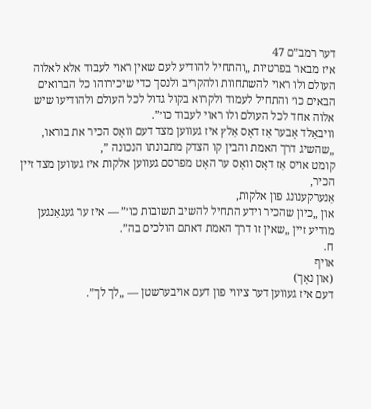דער רמב”ם 47
איז מבאר בפרטיות „והתחיל להודיע לעם שאין ראוי לעבוד אלא לאלוה העולם ולו ראוי להשתחוות ולהקריב ולנסך כדי שיכירוהו כל הברואים הבאים כו׳ והתחיל לעמוד ולקרוא בקול גדול לכל העולם ולהודיעו שיש אלוה אחד לכל העולם ולו ראוי לעבוד כו׳”.
וויבאַלד אָבער אַז דאָס אַלץ איז געווען מצד דעם וואָס הכיר את בוראו,
„שהשיג דרך האמת והבין קו הצדק מתבונתו הנכונה ”,
קומט אויס אַז דאָס וואָס ער האָט מפרסם געווען אלקות איז געווען מצד זיין הכיר,
אַנערקענונג פון אלקות,
און „כיון שהכיר וידע התחיל להשיב תשובות כו׳” — איז ער געגאַנגען
מודיע זיין „שאין זו דרך האמת דאתם הולכים בה”.
ח.
אויף
(און נאָך)
דעם איז געווען דער ציווי פון דעם אויבערשטן — „לך לך”.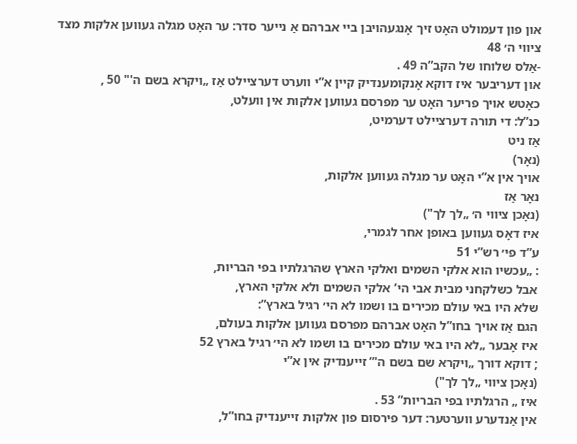און פון דעמולט האָט זיך אָנגעהויבן ביי אברהם אַ נייער סדר: ער האָט מגלה געווען אלקות מצד ציווי ה׳ 48
-אַלס שלוחו של הקב”ה 49 .
און דעריבער איז דוקא אָנקומענדיק קיין א”י ווערט דערציילט אַז „ויקרא בשם ה'" 50 ,
כאָטש אויך פריער האָט ער מפרסם געווען אלקות אין וועלט,
כנ”ל: די תורה דערציילט דערמיט,
אַז ניט
(נאָר)
אויך אין א”י האָט ער מגלה געווען אלקות,
נאָר אַז
(נאָכן ציווי ה׳ „לך לך")
איז דאָס געווען באופן אחר לגמרי,
ע”ד פי׳ רש”י 51
: „עכשיו הוא אלקי השמים ואלקי הארץ שהרגלתיו בפי הבריות,
אבל כשלקחני מבית אבי הי’ אלקי השמים ולא אלקי הארץ,
שלא היו באי עולם מכירים בו ושמו לא הי׳ רגיל בארץ”:
הגם אַז אויך בחו”ל האָט אברהם מפרסם געווען אלקות בעולם,
איז אָבער „לא היו באי עולם מכירים בו ושמו לא הי׳ רגיל בארץ 52
; דוקא דורך „ויקרא שם בשם ה'” זייענדיק אין א”י
(נאָכן ציווי „לך לך")
איז „ הרגלתיו בפי הבריות” 53 .
אין אַנדערע ווערטער: דער פירסום פון אלקות זייענדיק בחו”ל,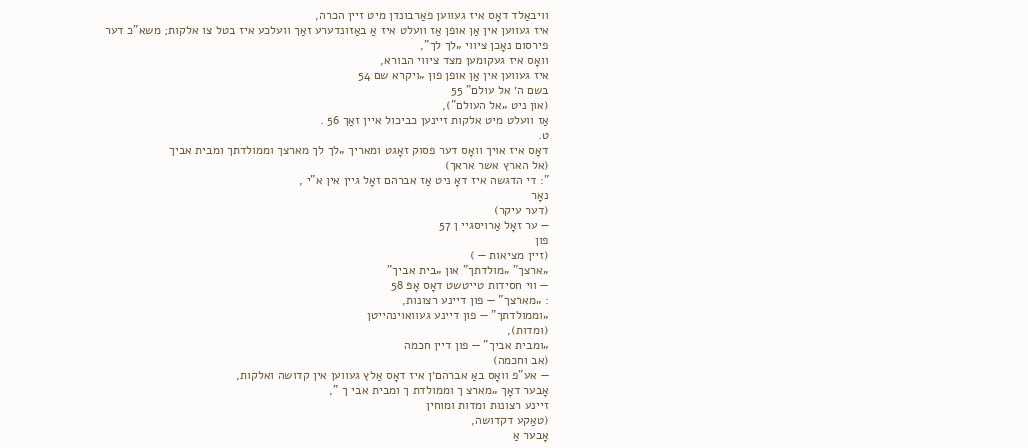וויבאַלד דאָס איז געווען פאַרבונדן מיט זיין הכרה,
איז געווען אין אַן אופן אַז וועלט איז אַ באַזונדערע זאַך וועלכע איז בטל צו אלקות; משא”כ דער פירסום נאָכן ציווי „לך לך”,
וואָס איז געקומען מצד ציווי הבורא,
איז געווען אין אַן אופן פון „ויקרא שם 54
בשם ה׳ אל עולם” 55
(און ניט „אל העולם”),
אַז וועלט מיט אלקות זיינען כביכול איין זאַך 56 .
ט.
דאָס איז אויך וואָס דער פסוק זאָגט ומאריך „לך לך מארצך וממולדתך ומבית אביך
(אל הארץ אשר אראך)
”: די הדגשה איז דאָ ניט אַז אברהם זאָל גיין אין א"י ,
נאָר
(דער עיקר)
— ער זאָל אַרויסגיי ן 57
פון
(זיין מציאות — )
„ארצך” „מולדתך” און „בית אביך”
— ווי חסידות טייטשט דאָס אָפּ 58
: „מארצך” — פון דיינע רצונות,
„וממולדתך” — פון דיינע געוואוינהייטן
(ומדות),
„ומבית אביך” — פון דיין חכמה
(אב וחכמה)
— אע”פ וואָס באַ אברהם׳ן איז דאָס אַלץ געווען אין קדושה ואלקות,
אָבער דאָך „מארצ ך וממולדת ך ומבית אבי ך ”,
זיינע רצונות ומדות ומוחין
(טאַקע דקדושה,
אָבער אַ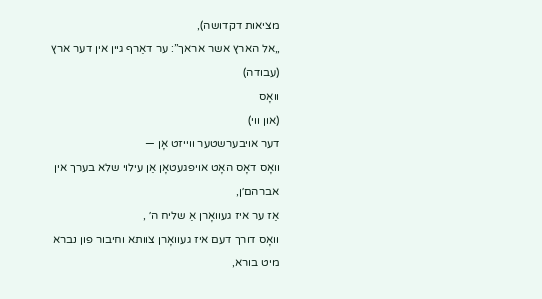מציאות דקדושה),
„אל הארץ אשר אראך”: ער דאַרף גיין אין דער ארץ
(עבודה)
וואָס
(און ווי)
דער אויבערשטער ווייזט אָן —
וואָס דאָס האָט אויפגעטאָן אַן עילוי שלא בערך אין אברהם׳ן,
אַז ער איז געוואָרן אַ שליח ה׳ ,
וואָס דורך דעם איז געוואָרן צוותא וחיבור פון נברא מיט בורא,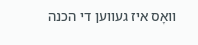וואָס איז געווען די הכנה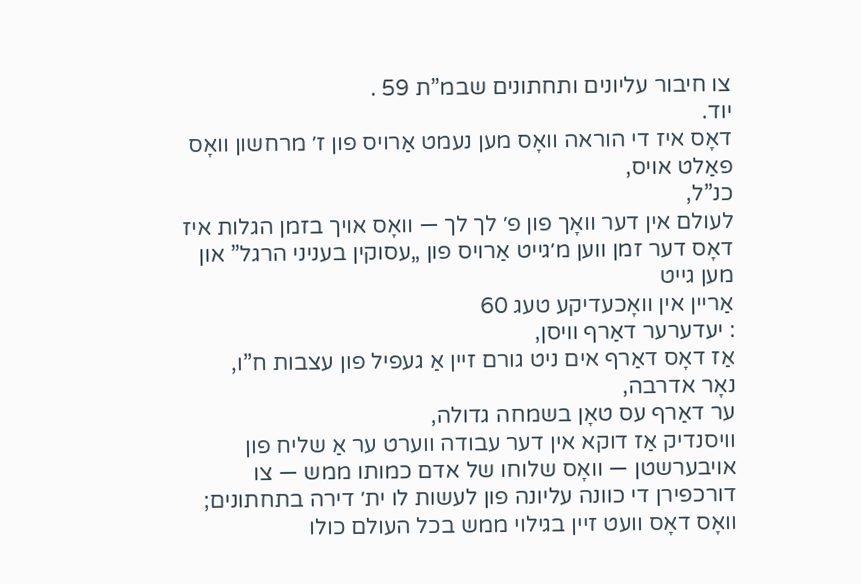צו חיבור עליונים ותחתונים שבמ”ת 59 .
יוד.
דאָס איז די הוראה וואָס מען נעמט אַרויס פון ז׳ מרחשון וואָס פאַלט אויס,
כנ”ל,
לעולם אין דער וואָך פון פ׳ לך לך — וואָס אויך בזמן הגלות איז דאָס דער זמן ווען מ׳גייט אַרויס פון „עסוקין בעניני הרגל” און מען גייט
אַריין אין וואָכעדיקע טעג 60
: יעדערער דאַרף וויסן,
אַז דאָס דאַרף אים ניט גורם זיין אַ געפיל פון עצבות ח”ו,
נאָר אדרבה,
ער דאַרף עס טאָן בשמחה גדולה,
וויסנדיק אַז דוקא אין דער עבודה ווערט ער אַ שליח פון אויבערשטן — וואָס שלוחו של אדם כמותו ממש — צו דורכפירן די כוונה עליונה פון לעשות לו ית׳ דירה בתחתונים;
וואָס דאָס וועט זיין בגילוי ממש בכל העולם כולו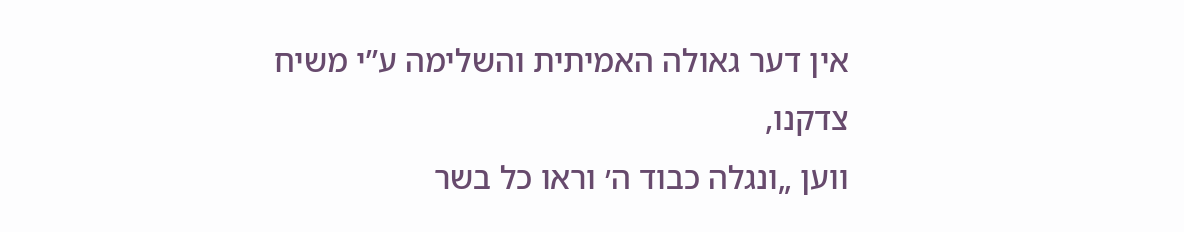אין דער גאולה האמיתית והשלימה ע”י משיח צדקנו,
ווען „ונגלה כבוד ה׳ וראו כל בשר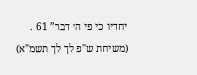יחדיו כי פי ה׳ דבר” 61 .
(משיחת ש"פ לך לך תשמ"א)